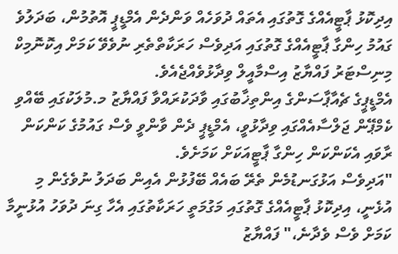އިދިކޮޅު ޕާޓީއެއްގެ ގޮތުގައި އެތައް ދުވަހެއް ވަންދެން އެމްޑީޕީ އޮތުމުން، ބަދަލުވެ ގައުމު ހިންގާ ޕާޓީއެއްގެ ގޮތުގައި އަދިވެސް ހަރަކާތްތެރި ނުވެވޭ ކަމަށް އިކޮނޮމިކް މިނިސްޓަރު ފައްޔާޒު އިސްމާއީލް ވިދާޅުވެއްޖެއެވެ.
އެމްޑީޕީގެ ޗެއާޕާސަންގެ އިންތިޚާބުގައި ވާދަކުރައްވާ ފައްޔާޒު މ.މުލަކުގައި ބޭއްވި ކެމްޕޭން ޖަލްސާއެއްގައި ވިދާޅުވީ، އެމްޑީޕީ ދެން ވާންވީ ވެސް ގައުމުގެ ކަންކަން ރާވައި އެކަންކަން ހިންގާ ޕާޓީއަކަށް ކަމަށެވެ.
"އަދިވެސް އަޅުގަނޑުމެން ތެރޭ ބައެއް ބޭފުޅުން އެއިން ބަދަލު ނުވެގެން މި އުޅެނީ، އިދިކޮޅު ޕާޓީއެއްގެ ގޮތުގައި މަގުމަތީ ހަރަކާތުގައި އެހާ ގިނަ ދުވަހު އުޅުނީމާ ކަމަށް ވެސް ވެދާނެ،" ފައްޔާޒު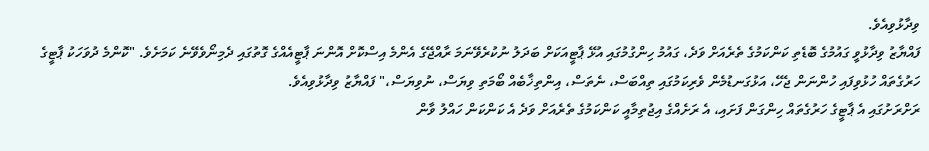ވިދާޅުވިއެވެ.
ފައްޔާޒު ވިދާޅުވީ ގައުމުގެ ބޮޑެތި ކަންކަމުގެ ތެރެއަށް ވަދެ، ގައުމު ހިންގުމުގައި އުޅޭ ޕާޓީއަކަށް ބަދަލު ނުކުރެވޭނަމަ ރާއްޖޭގެ އެންމެ އިސްކޮށް އޮންނަ ޕާޓީއެއްގެ ގޮތުގައި ދެމިނޯވެވޭނެ ކަމަށެވެ. "ކޮންމެ ދުވަހަކު ޕާޓީގެ ހަރުގެތައް ހުޅުވިފައި ހުންނަން ޖެހޭ، އަޅުގަނޑުމެން ވެރިކަމުގައި ތިއްބަސް، ނެތަސް، އިންތިޚާބެއް ބޯމަތި ވިޔަސް، ނުވިޔަސް،" ފައްޔާޒު ވިދާޅުވިއެވެ.
ރަށްރަށުގައި އެ ޕާޓީގެ ހަރުގެތައް ހިންގަން ފަށައި، އެ ރަށެއްގެ އިޖުތިމާއީ ކަންކަމުގެ ތެރެއަށް ވަދެ އެ ކަންކަން ހައްލު ވާން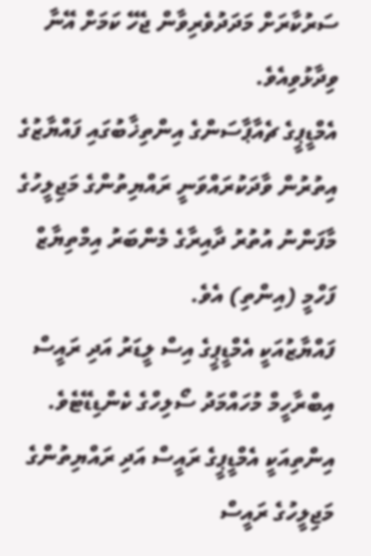ސަރުކާރަށް މަދަދުވެރިވާން ޖެހޭ ކަމަށް އޭނާ ވިދާޅުވިއެވެ.
އެމްޑީޕީގެ ޗެއާޕާސަންގެ އިންތިޚާބުގައި ފައްޔާޒުގެ އިތުރުން ވާދަކުރައްވަނީ ރައްޔިތުންގެ މަޖިލީހުގެ މާފަންނު އުތުރު ދާއިރާގެ މެންބަރު އިމްތިޔާޒް ފަހްމީ (އިންތި) އެވެ.
ފައްޔާޒުއަކީ އެމްޑީޕީގެ އިސް ލީޑަރު އަދި ރައީސް އިބްރާހީމް މުހައްމަދު ސޯލިހްގެ ކެންޑިޑޭޓެވެ. އިންތިއަކީ އެމްޑީޕީގެ ރައީސް އަދި ރައްޔިތުންގެ މަޖިލީހުގެ ރައީސް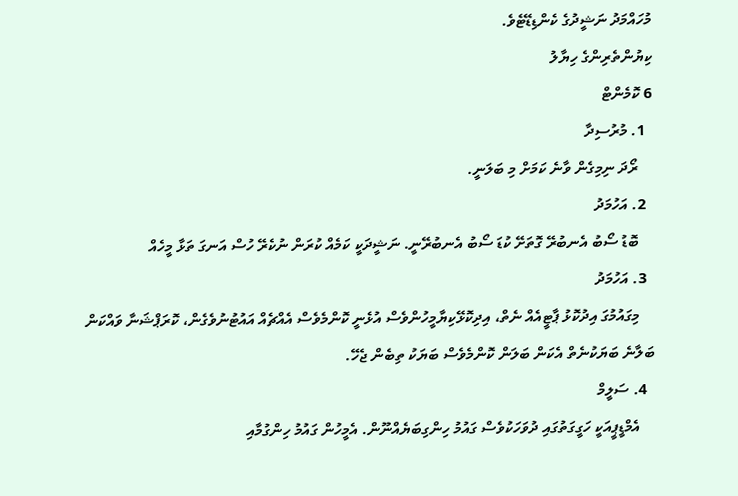މުހައްމަދު ނަޝީދުގެ ކެންޑިޑޭޓެވެ.
ކިޔުންތެރިންގެ ހިޔާލު
6 ކޮމެންޓް
  1. މުރުސިދާ
    ރޯދަ ނިމިގެން ވާނެ ކަމަށް މި ބަލަނީ.
  2. އަހުމަދު
    ބޮޑު ސޯބު އެނބުރޭ ގޮތަށޭ ކުޑަ ސޯބު އެނބުރޭނީ. ނަޝީދަކީ ކަމެއް ކުރަން ނުކެރޭ ހުސް އަނގަ ތަޅާ މީހެއް
  3. އަހުމަދު
    މިގައުމުގަ އިދުކޮޅު ޕާޓީއެއް ނެތް، އިދިކޮޅޭކިޔާމީހުންވެސް އުޅެނީ ކޮންމެވެސް އެއްޗެއް އައުޓުނުވެގެން، ކޮރަޕްޝަނާ ވައްކަން ބަލާނެ ބަޔަކުނެތް އެކަން ބަލަން ކޮންމެވެސް ބަޔަކު ތިބެން ޖެހޭ.
  4. ސަލީމް
    އެމްޑީޕީއަކީ ހަގީގަތުގައި ދުވަހަކުވެސް ގައުމު ހިންގިބަޔެއްނޫން. އެމީހުން ގައުމު ހިންގުމާއި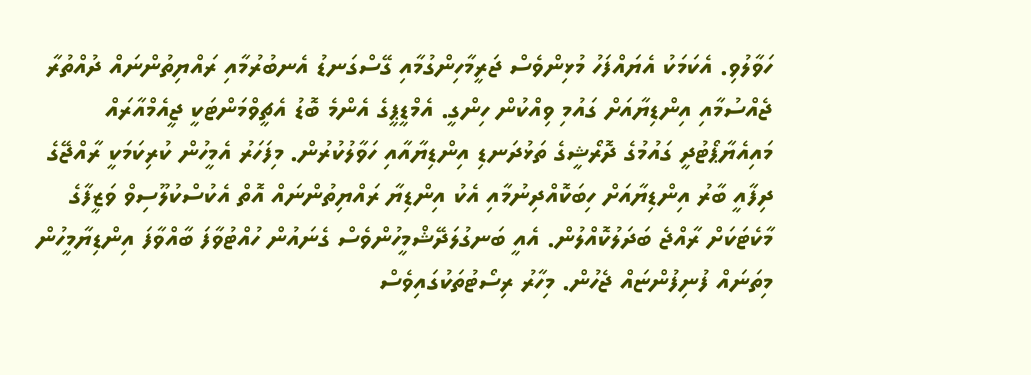ހަވާލުވި. އެކަމަކު އެޔައްފަހު މުޅިންވެސް ޖަރީމާހިންގުމާއި ގޭސްގަނޑު އެނބުރުމާއި ރައްޔިތުންނައް ދުއްތުރާ ޖެއްސުމާއި އިންޑިޔާއަށް ގައުމި ވިއްކުން ހިންގީ. އެމްޑީޕީގެ އެންމެ ބޮޑު އެޗީވްމަންޓަކީ ޖީއެމްއާރައް މައިއެޔާޕޯޓުދީ ގައުމުގެ ދޮރޯޝީގެ ތަޅުދަނޑި އިންޑިޔާއާއި ހަވާލުކުރުން. މިފަހަރު އެމީހުން ކުރިކަމަކީ ރާއްޖޭގެ ދިފާއީ ބާރު އިންޑިޔާއަށް ހިބަކޮއްދިނުމާއި އެކު އިންޑިޔާ ރައްޔިތުންނައް އޮތް އެކުސްކުލޫސިވް ވަޒީފާގެ މާކެޓަކަށް ރާއްޖެ ބަދަލުކޮއްލުން. އެއީ ބަނގުލަދޭޝްމީހުންވެސް ގެނައުން ހުއްޓުވާފަ ބާއްވާފަ އިންޑިޔާމީހުން މިތަނައް ފުނިފުންޏައް ޖެހުން. މިހާރު ރިސޯޓުތަކުގައިވެސް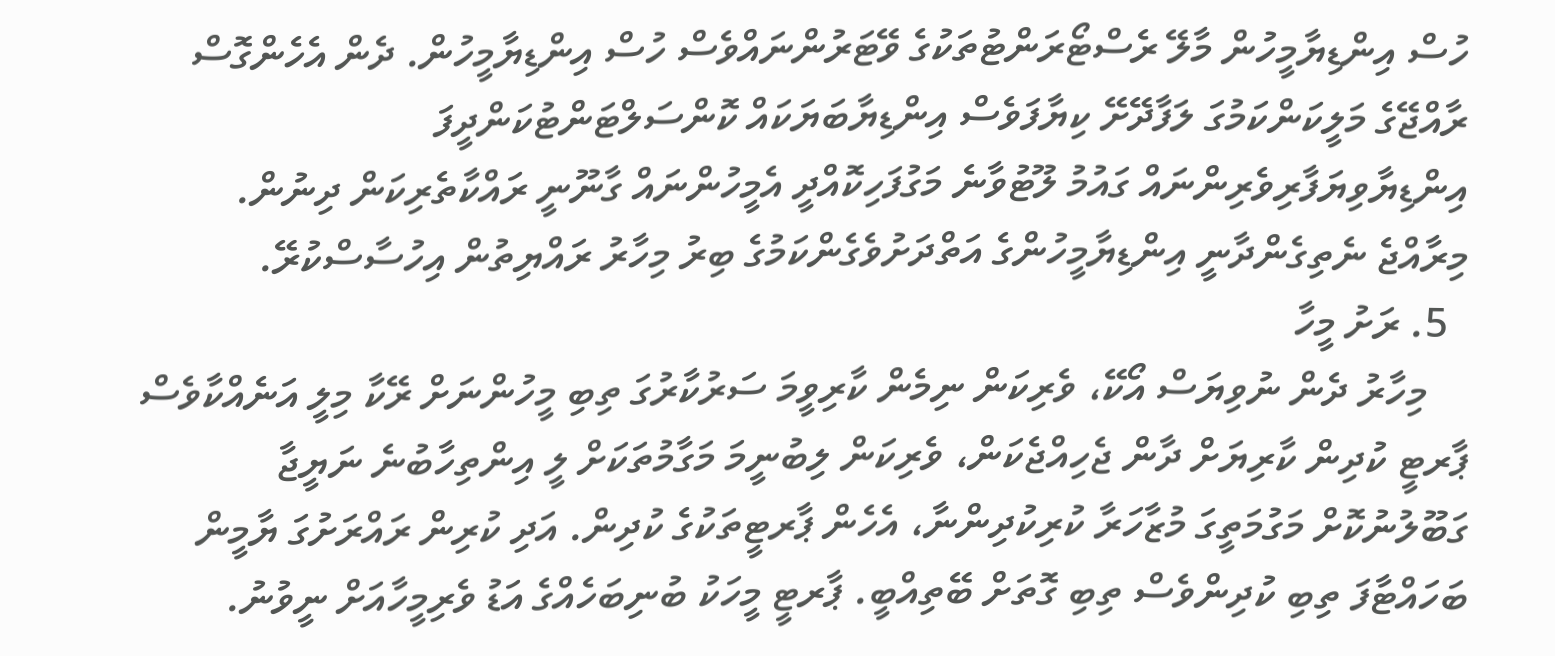ހުސް އިންޑިޔާމީހުން މާލޭ ރެސްޓޯރަންޓުތަކުގެ ވޭޓަރުންނައްވެސް ހުސް އިންޑިޔާމީހުން. ދެން އެހެންގޮސް ރާއްޖޭގެ މަލީކަންކަމުގަ ލަފާދޭށޭ ކިޔާފަވެސް އިންޑިޔާބަޔަކައް ކޮންސަލްޓަންޓުކަންދީފަ އިންޑިޔާވިޔަފާރިވެރިންނައް ގައުމު ލޫޓުވާނެ މަގުފަހިކޮއްދީ އެމީހުންނައް ގާނޫނީ ރައްކާތެރިކަން ދިނުން. މިރާއްޖެ ނެތިގެންދާނީ އިންޑިޔާމީހުންގެ އަތްދަށުވެގެންކަމުގެ ބިރު މިހާރު ރައްޔިތުން އިހުސާސްކުރޭ.
  5. ރަށު މީހާ
    މިހާރު ދެން ނުވިޔަސް އޯކޭ، ވެރިކަން ނިމެން ކާރިވީމަ ސަރުކާރުގަ ތިބި މީހުންނަށް ރޭކާ މިލީ އަނެއްކާވެސް ޕާރޓީ ކުދިން ކާރިޔަށް ދާން ޖެހިއްޖެކަން، ވެރިކަން ލިބުނީމަ މަގާމުތަކަށް ލީ އިންތިހާބުނެ ނަޔީޖާ ގަބޫލުނުކޮށް މަގުމަތީގަ މުޒާހަރާ ކުރިކުދިންނާ، އެހެން ޕާރޓީތަކުގެ ކުދިން. އަދި ކުރިން ރައްރަށުގަ ޔާމީން ބަހައްޓާފަ ތިބި ކުދިންވެސް ތިބި ގޮތަށް ބޭތިއްބީ. ޕާރޓީ މީހަކު ބުނިބަހެއްގެ އަޑު ވެރިމީހާއަށް ނީވުނު.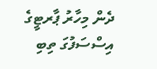ދެން މިހާރު ޕާރޓީގެ އިސްސަފުގަ ތިބި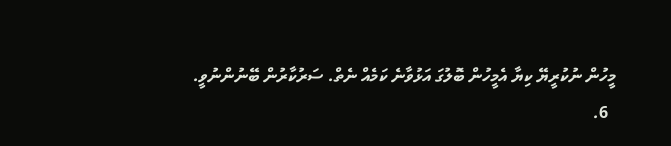މީހުން ނުކުރީޔޭ ކިޔާ އެމީހުން ބޮލުގަ އަޅުވާނެ ކަމެއް ނެތް. ސަރުކާރުން ބޭނުންނުވީ.
  6.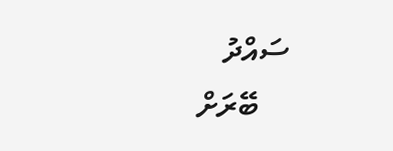ސައްދު
    ބޭރަށް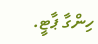ހިންގާ ޕާޓީ.